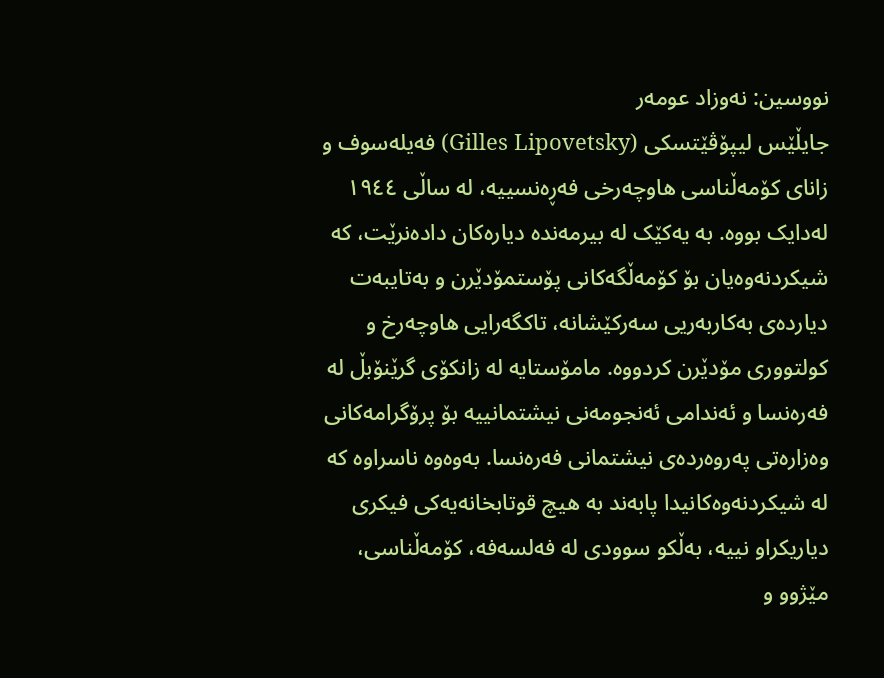نووسین: نەوزاد عومەر
جایڵێس لیپۆڤێتسکی (Gilles Lipovetsky) فەیلەسوف و زانای کۆمەڵناسی هاوچەرخی فەڕەنسییە، لە ساڵی ١٩٤٤ لەدایک بووە. بە یەکێک لە بیرمەندە دیارەکان دادەنرێت، کە شیکردنەوەیان بۆ کۆمەڵگەکانی پۆستمۆدێرن و بەتایبەت دیاردەی بەکاربەریی سەرکێشانە، تاکگەرایی هاوچەرخ و کولتووری مۆدێرن کردووە. مامۆستایە لە زانکۆی گرێنۆبڵ لە فەرەنسا و ئەندامی ئەنجومەنی نیشتمانییە بۆ پرۆگرامەکانی وەزارەتی پەروەردەی نیشتمانی فەرەنسا. بەوەوە ناسراوە کە لە شیکردنەوەکانیدا پابەند بە هیچ قوتابخانەیەکی فیکری دیاریکراو نییە، بەڵکو سوودی لە فەلسەفە، کۆمەڵناسی، مێژوو و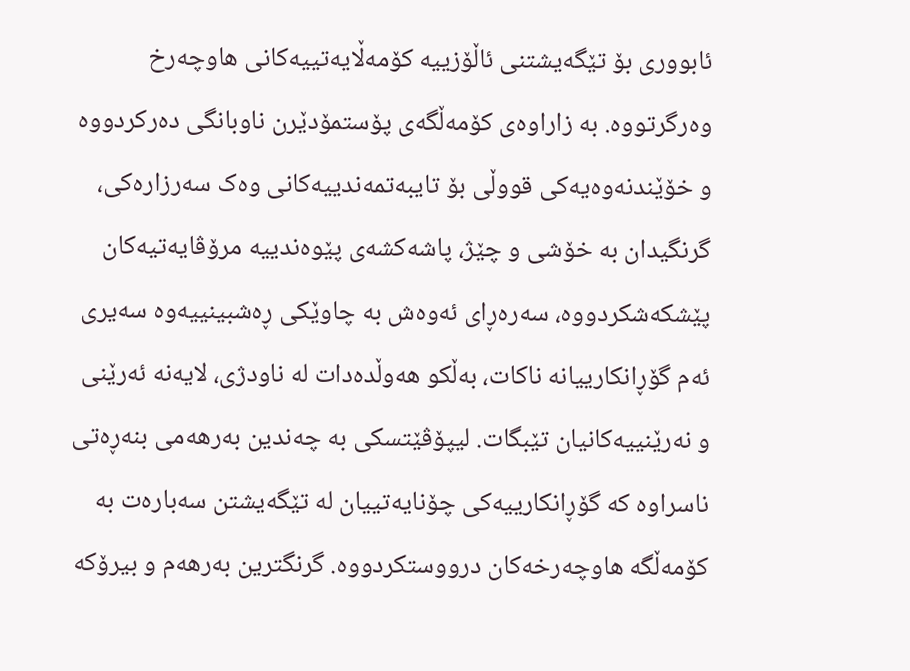ئابووری بۆ تێگەیشتنی ئاڵۆزییە کۆمەڵایەتییەکانی هاوچەرخ وەرگرتووە. بە زاراوەی کۆمەڵگەی پۆستمۆدێرن ناوبانگی دەرکردووە و خۆێندنەوەیەکی قووڵی بۆ تایبەتمەندییەکانی وەک سەرزارەکی، گرنگیدان بە خۆشی و چێژ، پاشەکشەی پێوەندییە مرۆڤایەتیەکان پێشکەشکردووە، سەرەڕای ئەوەش بە چاوێکی ڕەشبینییەوە سەیری ئەم گۆڕانکارییانە ناکات، بەڵکو هەوڵدەدات لە ناودژی، لایەنە ئەرێنی و نەرێنییەکانیان تێبگات. لیپۆڤێتسکی بە چەندین بەرهەمی بنەڕەتی ناسراوە کە گۆڕانکارییەکی چۆنایەتییان لە تێگەیشتن سەبارەت بە کۆمەڵگە هاوچەرخەکان درووستکردووە. گرنگترین بەرهەم و بیرۆکە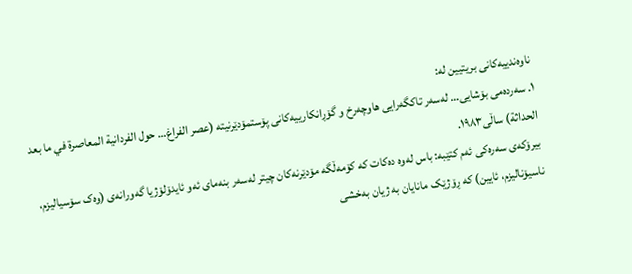ناوەندییەکانی بریتیین لە:
١. سەردەمی بۆشایی… لەسەر تاکگەرایی هاوچەرخ و گۆڕانکارییەکانی پۆستمۆدێرنیتە (عصر الفراغ… حول الفردانية المعاصرة في ما بعد الحداثة) ساڵی١٩٨٣.
بیرۆکەی سەرەکی ئەم کتێبە: باس لەوە دەکات کە کۆمەڵگە مۆدێرنەکان چیتر لەسەر بنەمای ئەو ئایدۆلۆژیا گەورانەی (وەک سۆسیالیزم، ناسیۆنالیزم، ئایین) کە ڕۆژێک مانایان بە ژیان بەخشی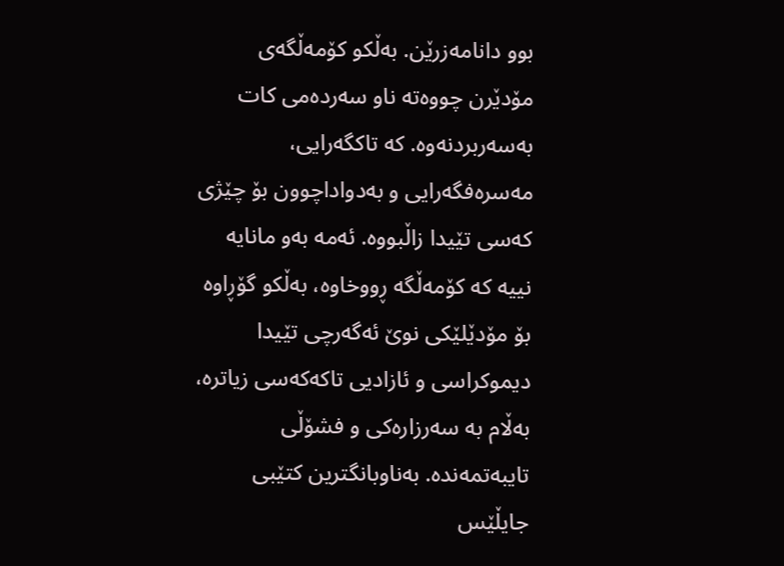بوو دانامەزرێن. بەڵکو کۆمەڵگەی مۆدێرن چووەتە ناو سەردەمی کات بەسەربردنەوە. کە تاکگەرایی، مەسرەفگەرایی و بەدواداچوون بۆ چێژی کەسی تێیدا زاڵبووە. ئەمە بەو مانایە نییە کە کۆمەڵگە ڕووخاوە، بەڵکو گۆڕاوە بۆ مۆدێلێکی نوێ ئەگەرچی تێیدا دیموکراسی و ئازادیی تاکەکەسی زیاترە، بەڵام بە سەرزارەکی و فشۆڵی تایبەتمەندە. بەناوبانگترین کتێبی جایڵێس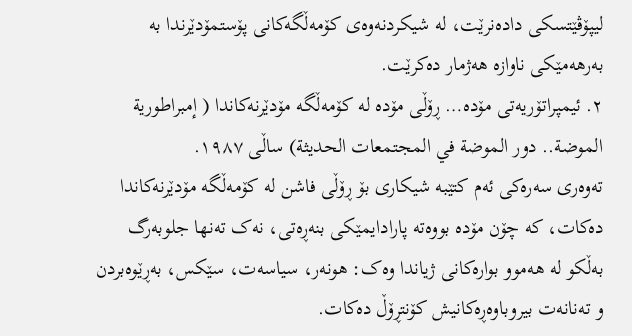لیپۆڤێتسکی دادەنرێت، لە شیکردنەوەی کۆمەڵگەکانی پۆستمۆدێرندا بە بەرهەمێکی ناوازە هەژمار دەکرێت.
٢. ئیمپراتۆریەتی مۆدە… ڕۆڵی مۆدە لە کۆمەڵگە مۆدێرنەکاندا ( إمبراطورية الموضة.. دور الموضة في المجتمعات الحديثة) ساڵی ١٩٨٧.
تەوەری سەرەکی ئەم کتێبە شیکاری بۆ ڕۆڵی فاشن لە کۆمەڵگە مۆدێرنەکاندا دەکات، کە چۆن مۆدە بووەتە پارادایمێکی بنەڕەتی، نەک تەنها جلوبەرگ بەڵکو لە هەموو بوارەکانی ژیاندا وەک: هونەر، سیاسەت، سێکس، بەڕێوەبردن و تەنانەت بیروباوەڕەکانیش کۆنتڕۆڵ دەکات.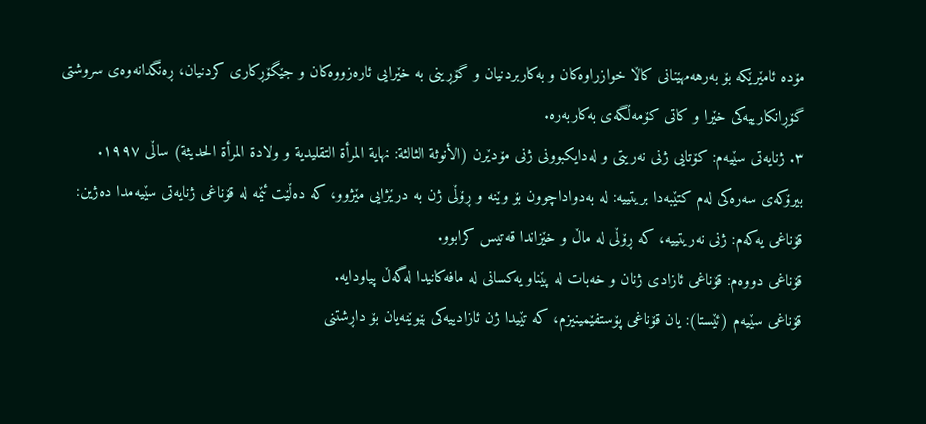مۆدە ئامێرێکە بۆ بەرهەمهێنانی کاڵا خوازراوەکان و بەکاربردنیان و گۆڕینی بە خێرایی ئارەزووەکان و جێگۆڕکاری کردنیان، ڕەنگدانەوەی سروشتی گۆڕانکارییەکی خێرا و کاتی کۆمەڵگەی بەکاربەرە.
٣. ژنایەتی سێیەم: کۆتایی ژنی نەریتی و لەدایکبوونی ژنی مۆدێرن (الأنوثة الثالثة: نهاية المرأة التقليدية و ولادة المرأة الحديثة) ساڵی ١٩٩٧.
بیرۆکەی سەرەکی لەم کتێبەدا بریتییە: لە بەدواداچوون بۆ وێنە و ڕۆڵی ژن بە درێژایی مێژوو، کە دەڵێت ئێمە لە قۆناغی ژنایەتی سێیەمدا دەژین:
قۆناغی یەکەم: ژنی نەریتییە، کە ڕۆڵی لە ماڵ و خێزاندا قەتیس کرابوو.
قۆناغی دووەم: قۆناغی ئازادی ژنان و خەبات لە پێناو یەکسانی لە مافەکانیدا لەگەڵ پیاودایە.
قۆناغی سێیەم (ئێستا): یان قۆناغی پۆستفێمینیزم، کە تێیدا ژن ئازادییەکی بێوێنەیان بۆ داڕشتنی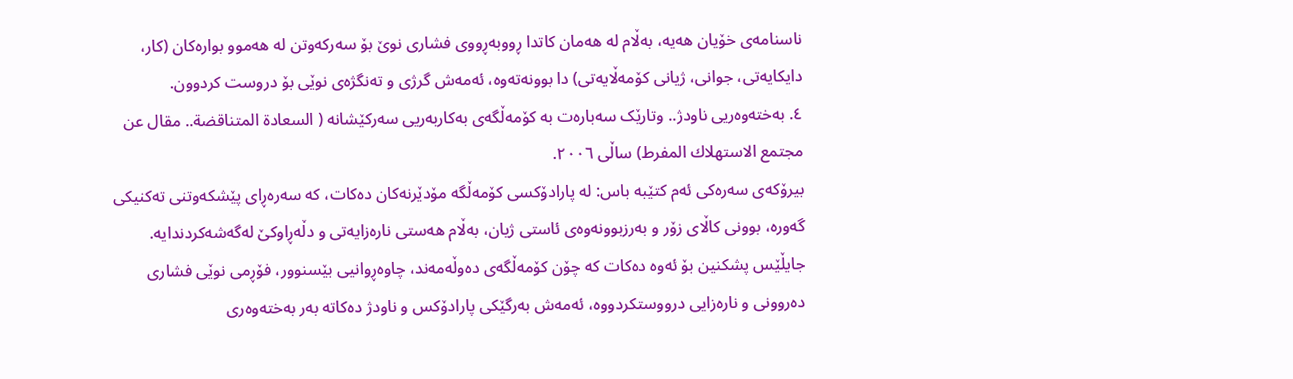ناسنامەی خۆیان هەیە، بەڵام لە هەمان کاتدا ڕووبەڕووی فشاری نوێ بۆ سەرکەوتن لە هەموو بوارەکان (کار، دایکایەتی، جوانی، ژیانی کۆمەڵایەتی) دا بوونەتەوە، ئەمەش گرژی و تەنگژەی نوێی بۆ دروست کردوون.
٤. بەختەوەریی ناودژ.. وتارێک سەبارەت بە کۆمەڵگەی بەکاربەریی سەرکێشانە ( السعادة المتناقضة.. مقال عن مجتمع الاستهلاك المفرط) ساڵی ٢٠٠٦.
بیرۆکەی سەرەکی ئەم کتێبە باس: لە پارادۆکسی کۆمەڵگە مۆدێرنەکان دەکات، کە سەرەڕای پێشکەوتنی تەکنیکی گەورە، بوونی کاڵای زۆر و بەرزبوونەوەی ئاستی ژیان، بەڵام هەستی نارەزایەتی و دڵەڕاوکێ لەگەشەکردندایە. جایڵێس پشکنین بۆ ئەوە دەکات کە چۆن کۆمەڵگەی دەوڵەمەند، چاوەڕوانیی بێسنوور، فۆڕمی نوێی فشاری دەروونی و نارەزایی درووستکردووە، ئەمەش بەرگێکی پارادۆکس و ناودژ دەکاتە بەر بەختەوەری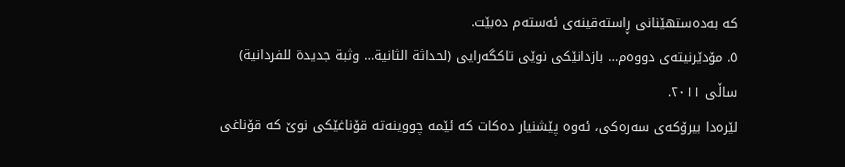کە بەدەستهێنانی ڕاستەقینەی ئەستەم دەبێت.
٥. مۆدێرنیتەی دووەم… بازدانێکی نوێی تاکگەرایی (لحداثة الثانية… وثبة جديدة للفردانية) ساڵی ٢٠١١.
لێرەدا بیرۆکەی سەرەکی، ئەوە پێشنیار دەکات کە ئێمە چووینەتە قۆناغێکی نوێ کە قۆناغی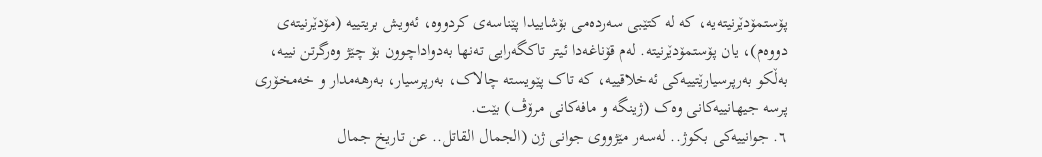پۆستمۆدێرنیتەیە، کە لە کتێبی سەردەمی بۆشاییدا پێناسەی کردووە، ئەویش بریتییە (مۆدێرنیتەی دووەم)، یان پۆستمۆدێرنیتە. لەم قۆناغەدا ئیتر تاکگەرایی تەنها بەدواداچوون بۆ چێژ وەرگرتن نییە، بەڵکو بەرپرسیارێتییەکی ئەخلاقییە، کە تاک پێویستە چالاک، بەرپرسیار، بەرهەمدار و خەمخۆری پرسە جیهانییەکانی وەک (ژینگە و مافەکانی مرۆڤ) بێت.
٦. جوانییەکی بکوژ.. لەسەر مێژووی جوانی ژن (الجمال القاتل.. عن تاريخ جمال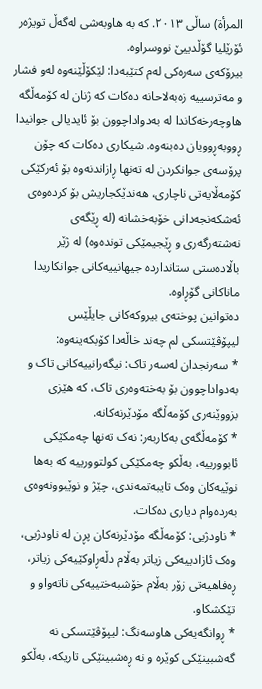المرأة) ساڵی ٢٠١٣. کە بە هاوبەشی لەگەڵ تویژەر ئۆرێلیا گۆڵدییێ نووسراوە.
بیرۆکەی سەرەکی لەم کتێبەدا: لێکۆڵێنەوە لەو فشار و مەترسییە زەبەلاحانە دەکات کە ژنان لە کۆمەڵگە هاوچەرخەکاندا لە بەدواداچوون بۆ ئایدیالی جوانیدا ڕووبەڕوویان دەبنەوە. شیکاری دەکات کە چۆن پرۆسەی جوانکردن لە تەنها ڕازاندنەوە بۆ ئەرکێکی کۆمەڵایەتی ناچاری، هەندێکجاریش بۆ کردەوەی ئەشکەنجەدانی خۆبەخشانە (لە ڕێگەی نەشتەرگەری و ڕێجیمێکی توندەوە) لە ژێر باڵادەستی ستانداردە جیهانییەکانی جوانکاریدا ماناکانی گۆڕاوە.
دەتوانین پوختەی بیروکەکانی جایڵێس لیپۆڤێتسکی لم چەند خاڵەدا کۆبکەینەوە:
* سەرنجدان لەسەر تاک: نیگەرانییەکانی تاک و بەدواداچوون بۆ بەختەوەری تاک، کە هێزی بزووێنەری کۆمەڵگە مۆدێرنەکانە.
* کۆمەڵگەی بەکاربەر: نەک تەنها چەمکێکی ئابوورییە، بەڵکو چەمکێکی کولتوورییە کە بەها نوێیەکان وەک تایبەتمەندی، چێژ و نوێبوونەوەی بەردەوام دیاری دەکات.
* ناودژیی: کۆمەڵگە مۆدێرنەکان پڕن لە ناودژیی، وەک ئازادییەکی زیاتر بەڵام دڵەڕاوکێیەکی زیاتر، ڕەفاهیەتی زۆر بەڵام خۆشبەختییەکی ناتەواو و تێکشکاو.
* ڕوانگەیەکی هاوسەنگ: لیپۆڤێتسکی نە گەشبینێکی کوێرە و نە ڕەشبینێکی تاریکە، بەڵکو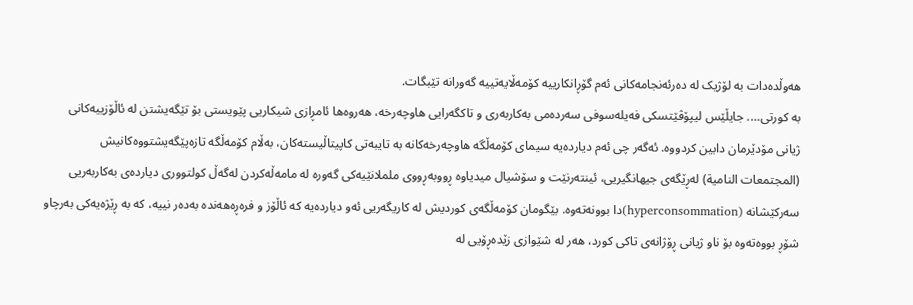هەوڵدەدات بە لۆژیک لە دەرئەنجامەکانی ئەم گۆڕانکارییە کۆمەڵایەتییە گەورانە تێبگات.
بە کورتی…. جایڵێس لیپۆڤێتسکی فەیلەسوفی سەردەمی بەکاربەری و تاکگەرایی هاوچەرخە، هەروەها ئامڕازی شیکاریی پێویستی بۆ تێگەیشتن لە ئاڵۆزییەکانی ژیانی مۆدێرمان دابین کردووە. ئەگەر چی ئەم دیاردەیە سیمای کۆمەڵگە هاوچەرخەکانە بە تایبەتی کاپیتاڵیستەکان، بەڵام کۆمەڵگە تازەپێگەیشتووەکانیش (المجتمعات النامية) لەڕێگەی جیهانگیریی، ئینتەرنێت و سۆشیال میدیاوە ڕووبەڕووی ململانێیەکی گەورە لە مامەڵەکردن لەگەڵ کولتووری دیاردەی بەکاربەریی سەرکێشانە (hyperconsommation)دا بوونەتەوە. بێگومان کۆمەڵگەی کوردیش لە کاریگەریی ئەو دیاردەیە کە ئاڵۆز و فرەڕەهەندە بەدەر نییە، کە بە ڕێژەیەکی بەرچاو شۆڕ بووەتەوە بۆ ناو ژیانی ڕۆژانەی تاکی کورد، هەر لە شێوازی زێدەڕۆیی لە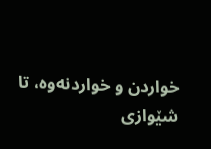خواردن و خواردنەوە، تا شێوازی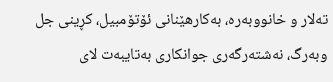تەلار و خانووبەرە، بەکارهێنانی ئۆتۆمبیل، کڕینی جل وبەرگ، نەشتەرگەری جوانکاری بەتایبەت لای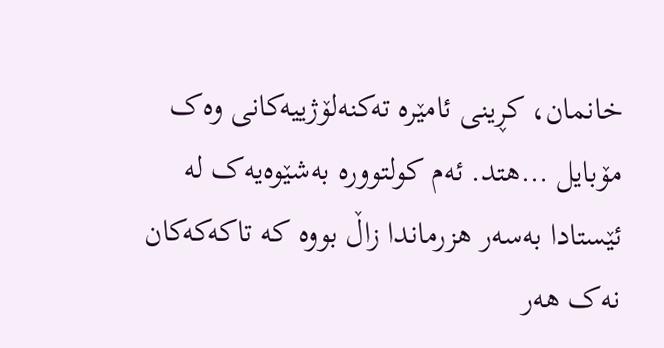خانمان، کڕینی ئامێرە تەکنەلۆژییەکانی وەک مۆبایل …هتد. ئەم کولتوورە بەشێوەیەک لە ئێستادا بەسەر هزرماندا زاڵ بووە کە تاکەکەکان نەک هەر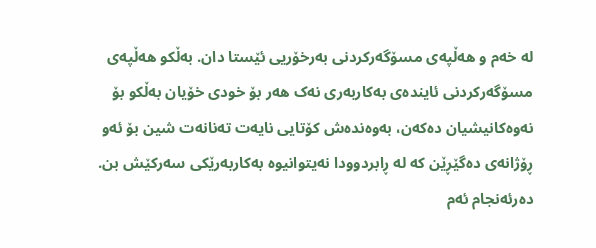لە خەم و هەڵپەی مسۆگەرکردنی بەرخۆریی ئێستا دان. بەڵکو هەڵپەی مسۆگەرکردنی ئایندەی بەکاربەری نەک هەر بۆ خودی خۆیان بەڵکو بۆ نەوەکانیشیان دەکەن، بەوەندەش کۆتایی نایەت تەنانەت شین بۆ ئەو ڕۆژانەی دەگێڕێن کە لە ڕابردوودا نەیتوانیوە بەکاربەرێکی سەرکێش بن. دەرئەنجام ئەم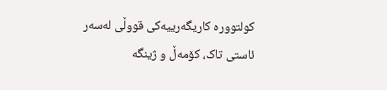کولتوورە کاریگەرییەکی قووڵی لەسەر ئاستی تاک، کۆمەڵ و ژینگە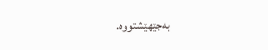بەجێهێشتووە.